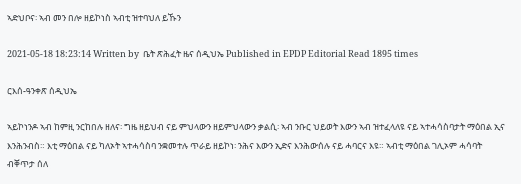ኣድህቦና፡ ኣብ መን በሎ ዘይኮነስ ኣብቲ ዝተባህለ ይኹን

2021-05-18 18:23:14 Written by  ቤት ጽሕፈት ዜና ሰዲህኤ Published in EPDP Editorial Read 1895 times

ርእሰ-ዓንቀጽ ሰዲህኤ

ኣይኮነንዶ ኣብ ከምዚ ንርከበሉ ዘለና፡ ግዜ ዘይህብ ናይ ምህላውን ዘይምህላውን ቃልሲ፡ ኣብ ንቡር ህይወት እውን ኣብ ዝተፈላለዩ ናይ ኣተሓሳስባታት ማዕበል ኢና እንሕንብስ። እቲ ማዕበል ናይ ካለኦት ኣተሓሳስባ ንቋመተሉ ጥራይ ዘይኮነ፡ ንሕና እውን ኢድና እንሕውሰሉ ናይ ሓባርና እዩ። ኣብቲ ማዕበል ገሊኦም ሓሳባት ብቐጥታ ሰለ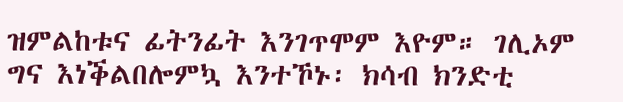ዝምልከቱና ፊትንፊት እንገጥሞም እዮም። ገሊኦም ግና እነቕልበሎምኳ እንተኾኑ፡ ክሳብ ክንድቲ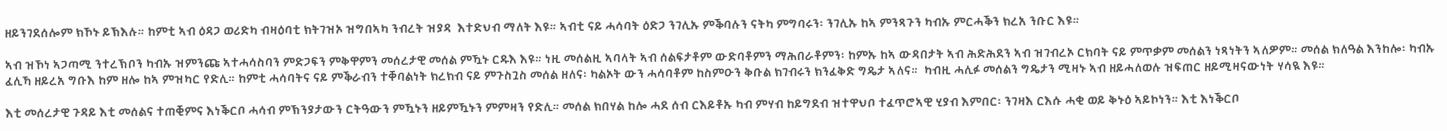ዘይንገደሰሎም ክኾኑ ይኽእሉ። ከምቲ ኣብ ዕዳጋ ወሪድካ ብዛዕባቲ ክትገዝኦ ዝግበኣካ ንብረት ዝያዳ  እተድህብ ማለት እዩ። ኣብቲ ናይ ሓሳባት ዕድጋ ንገሊኡ ምቕባሉን ናትካ ምግባሩን፡ ንገሊኡ ከኣ ምንጻጉን ካብኡ ምርሓቕን ክረአ ንቡር እዩ።

ኣብ ዝኾነ ኣጋጣሚ ንተረኽቦን ካብኡ ዝምንጩ ኣተሓሳስባን ምድጋፍን ምቅዋምን መሰረታዊ መሰል ምዃኑ ርዱእ እዩ። ነዚ መሰልዚ ኣባላት ኣብ ሰልፍታቶም ውድባቶምን ማሕበራቶምን፡ ከምኡ ከኣ ውዳበታት ኣብ ሕድሕደን ኣብ ዝገብረኦ ርክባት ናይ ምጥቃም መሰልን ነጻነትን ኣለዎም። መሰል ክለዓል እንከሎ፡ ካብኡ  ፈሊኻ ዘይረአ ግቡእ ከም ዘሎ ከኣ ምዝካር የድሊ። ከምቲ ሓሳባትና ናይ ምቕራብን ተቐባልነት ክረክብ ናይ ምጉስጓስ መሰል ዘለና፡ ካልኦት ውን ሓሳባቶም ከስምዑን ቅቡል ክገብሩን ክንፈቅድ ግዴታ ኣለና።  ካብዚ ሓሊፉ መሰልን ግዴታን ሚዛኑ ኣብ ዘይሓለወሉ ዝፍጠር ዘይሚዛናውነት ሃሳዪ እዩ።

እቲ መሰረታዊ ጉዳይ እቲ መሰልና ተጠቒምና እነቕርቦ ሓሳብ ምኽንያታውን ርትዓውን ምዃኑን ዘይምዃኑን ምምዛን የድሊ። መሰል ክበሃል ከሎ ሓደ ሰብ ርእይቶኡ ካብ ምሃብ ከይግደብ ዝተዋህቦ ተፈጥሮኣዊ ሂያብ እምበር፡ ንገዛእ ርእሱ ሓቂ ወይ ቅኑዕ ኣይኮነን። እቲ እነቕርቦ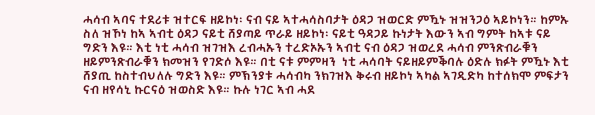ሓሳብ ኣባና ተደሪቱ ዝተርፍ ዘይኮነ፡ ናብ ናይ ኣተሓሳስባታት ዕዳጋ ዝወርድ ምዃኑ ዝዝንጋዕ ኣይኮነን። ከምኡ ስለ ዝኾነ ከኣ ኣብቲ ዕዳጋ ናይቲ ሸያጣይ ጥራይ ዘይኮነ፡ ናይቲ ዓዳጋይ ኩነታት እውን ኣብ ግምት ከኣቱ ናይ ግድን እዩ። እቲ ነቲ ሓሳብ ዝገዝእ ረብሓኡን ተረድኦኡን ኣብቲ ናብ ዕዳጋ ዝወረደ ሓሳብ ምንጽብራቑን ዘይምንጽብራቑን ክመዝን የገድሶ እዩ። በቲ ናቱ ምምዛን  ነቲ ሓሳባት ናይዘይምቕባሉ ዕድሉ ክፉት ምዃኑ እቲ ሸያጢ ከስተብህለሉ ግድን እዩ። ምኽንያቱ ሓሳብካ ንክገዝእ ቅሩብ ዘይኮነ ኣካል ኣገዲድካ ከተሰክሞ ምፍታን ናብ ዘየሳኒ ኩርናዕ ዝወስድ እዩ። ኩሉ ነገር ኣብ ሓደ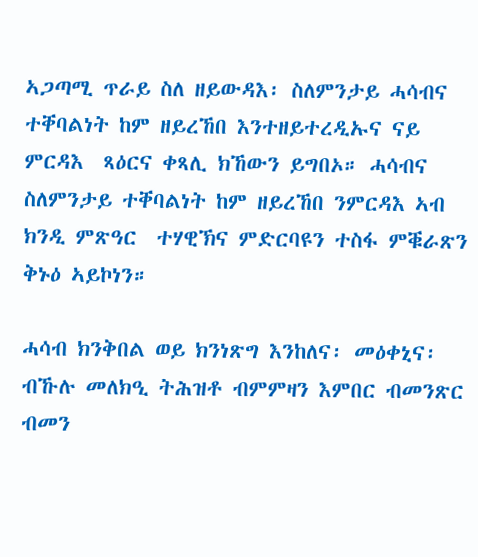ኣጋጣሚ ጥራይ ስለ ዘይውዳእ፡ ስለምንታይ ሓሳብና ተቐባልነት ከም ዘይረኸበ እንተዘይተረዲኡና ናይ ምርዳእ  ጻዕርና ቀጻሊ ክኸውን ይግበኦ። ሓሳብና ስለምንታይ ተቐባልነት ከም ዘይረኸበ ንምርዳእ ኣብ ክንዲ ምጽዓር  ተሃዊኽና ምድርባዩን ተስፋ ምቑራጽን ቅኑዕ ኣይኮነን።

ሓሳብ ክንቅበል ወይ ክንነጽግ እንከለና፡ መዕቀኒና፡ ብኹሉ መለክዒ ትሕዝቶ ብምምዛን እምበር ብመንጽር ብመን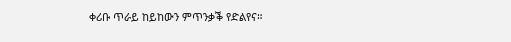ቀሪቡ ጥራይ ከይከውን ምጥንቃቕ የድልየና።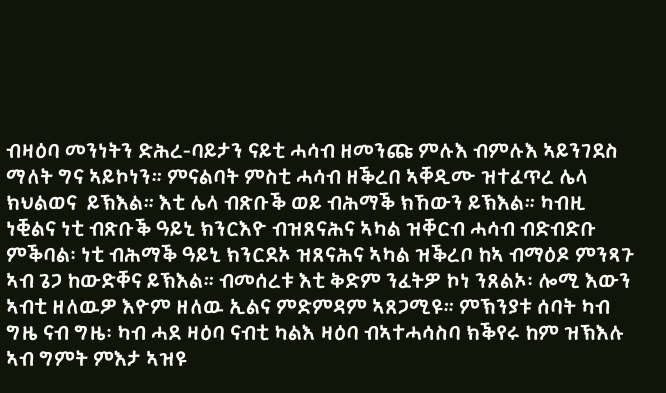ብዛዕባ መንነትን ድሕረ-ባይታን ናይቲ ሓሳብ ዘመንጩ ምሉእ ብምሉእ ኣይንገደስ ማለት ግና ኣይኮነን። ምናልባት ምስቲ ሓሳብ ዘቕረበ ኣቐዲሙ ዝተፈጥረ ሌላ ክህልወና  ይኽእል። እቲ ሌላ ብጽቡቕ ወይ ብሕማቕ ክኸውን ይኽእል። ካብዚ ነቒልና ነቲ ብጽቡቕ ዓይኒ ክንርእዮ ብዝጸናሕና ኣካል ዝቐርብ ሓሳብ ብድብድቡ ምቕባል፡ ነቲ ብሕማቕ ዓይኒ ክንርደኦ ዝጸናሕና ኣካል ዝቕረቦ ከኣ ብማዕዶ ምንጻጉ ኣብ ጌጋ ከውድቐና ይኽእል። ብመሰረቱ እቲ ቅድም ንፈትዎ ኮነ ንጸልኦ፡ ሎሚ እውን ኣብቲ ዘለዉዎ እዮም ዘለዉ ኢልና ምድምዳም ኣጸጋሚዩ። ምኽንያቱ ሰባት ካብ ግዜ ናብ ግዜ፡ ካብ ሓደ ዛዕባ ናብቲ ካልእ ዛዕባ ብኣተሓሳስባ ክቕየሩ ከም ዝኽእሉ ኣብ ግምት ምእታ ኣዝዩ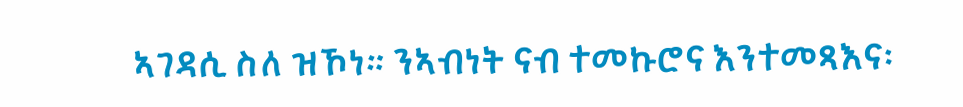ኣገዳሲ ስለ ዝኾነ። ንኣብነት ናብ ተመኩሮና እንተመጻእና፡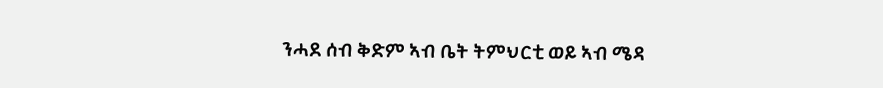ንሓደ ሰብ ቅድም ኣብ ቤት ትምህርቲ ወይ ኣብ ሜዳ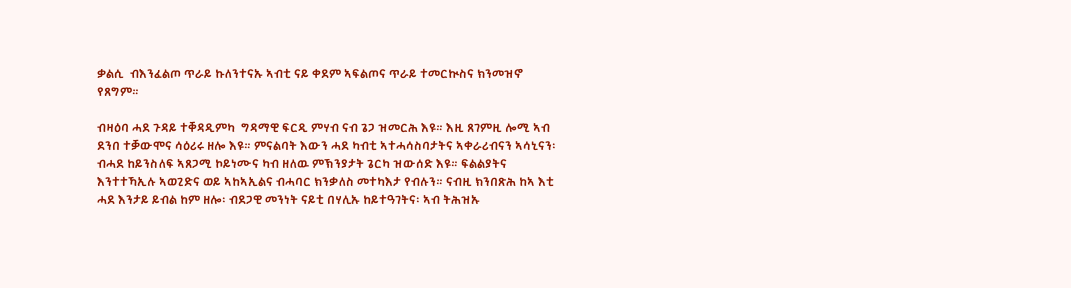ቃልሲ  ብእንፈልጦ ጥራይ ኩለንተናኡ ኣብቲ ናይ ቀደም ኣፍልጦና ጥራይ ተመርኲስና ክንመዝኖ የጸግም።

ብዛዕባ ሓደ ጉዳይ ተቐዳዲምካ  ግዳማዊ ፍርዲ ምሃብ ናብ ጌጋ ዝመርሕ እዩ። እዚ ጸገምዚ ሎሚ ኣብ ደንበ ተቓውሞና ሳዕሪሩ ዘሎ እዩ። ምናልባት እውን ሓደ ካብቲ ኣተሓሳስባታትና ኣቀራሪብናን ኣሳኒናን፡ ብሓደ ከይንስለፍ ኣጸጋሚ ኮይነሙና ካብ ዘለዉ ምኽንያታት ጌርካ ዝውሰድ እዩ። ፍልልያትና እንተተኻኢሉ ኣወጊድና ወይ ኣከኣኢልና ብሓባር ክንቃለስ መተካእታ የብሉን። ናብዚ ክንበጽሕ ከኣ እቲ ሓደ እንታይ ይብል ከም ዘሎ፡ ብደጋዊ መንነት ናይቲ በሃሊኡ ከይተዓገትና፡ ኣብ ትሕዝኡ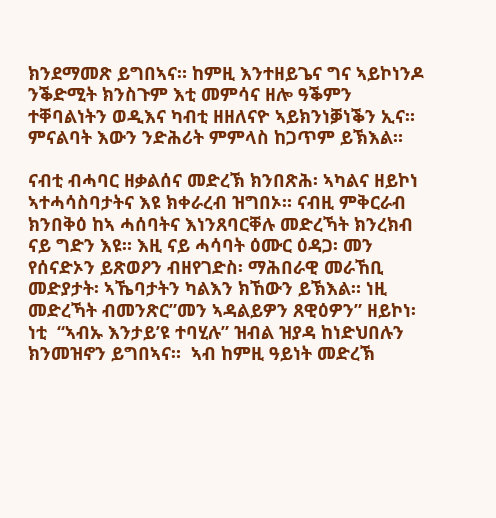ክንደማመጽ ይግበኣና። ከምዚ እንተዘይጌና ግና ኣይኮነንዶ ንቕድሚት ክንስጉም እቲ መምሳና ዘሎ ዓቕምን ተቐባልነትን ወዲእና ካብቲ ዘዘለናዮ ኣይክንነቓነቕን ኢና። ምናልባት እውን ንድሕሪት ምምላስ ከጋጥም ይኽእል።

ናብቲ ብሓባር ዘቃልሰና መድረኽ ክንበጽሕ፡ ኣካልና ዘይኮነ ኣተሓሳስባታትና እዩ ክቀራረብ ዝግበኦ። ናብዚ ምቅርራብ ክንበቅዕ ከኣ ሓሰባትና እነንጸባርቐሉ መድረኻት ክንረክብ ናይ ግድን እዩ። እዚ ናይ ሓሳባት ዕሙር ዕዳጋ፡ መን የሰናድኦን ይጽወዖን ብዘየገድስ፡ ማሕበራዊ መራኸቢ መድያታት፡ ኣኼባታትን ካልእን ክኸውን ይኽእል። ነዚ መድረኻት ብመንጽር”መን ኣዳልይዎን ጸዊዕዎን” ዘይኮነ፡ ነቲ  “ኣብኡ እንታይ’ዩ ተባሂሉ” ዝብል ዝያዳ ከነድህበሉን ክንመዝኖን ይግበኣና።  ኣብ ከምዚ ዓይነት መድረኽ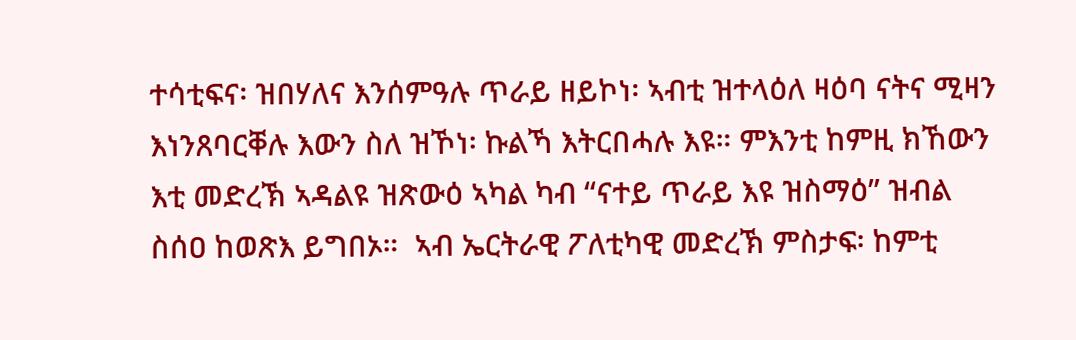ተሳቲፍና፡ ዝበሃለና እንሰምዓሉ ጥራይ ዘይኮነ፡ ኣብቲ ዝተላዕለ ዛዕባ ናትና ሚዛን እነንጸባርቐሉ እውን ስለ ዝኾነ፡ ኩልኻ እትርበሓሉ እዩ። ምእንቲ ከምዚ ክኸውን እቲ መድረኽ ኣዳልዩ ዝጽውዕ ኣካል ካብ “ናተይ ጥራይ እዩ ዝስማዕ” ዝብል ስሰዐ ከወጽእ ይግበኦ።  ኣብ ኤርትራዊ ፖለቲካዊ መድረኽ ምስታፍ፡ ከምቲ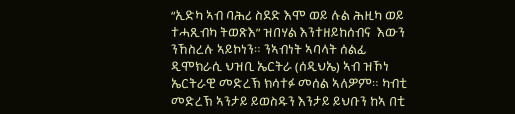“ኢድካ ኣብ ባሕሪ ስደድ እሞ ወይ ሉል ሕዚካ ወይ ተሓጺብካ ትወጽእ” ዝበሃል እንተዘይከሰብና  እውን ንኸስረሉ ኣይኮነን። ንኣብነት ኣባላት ሰልፊ ዲሞክራሲ ህዝቢ ኤርትራ (ሰዲህኤ) ኣብ ዝኾነ ኤርትራዊ መድረኽ ክሳተፉ መሰል ኣለዎም። ካብቲ መድረኽ ኣንታይ ይወስዱን እንታይ ይህቡን ከኣ በቲ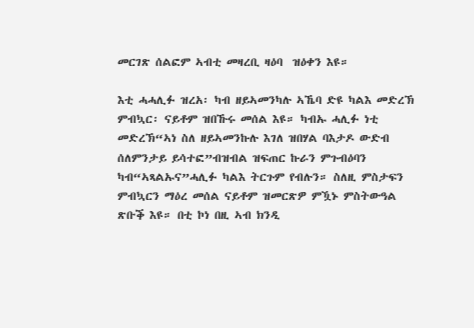መርገጽ ሰልፎም ኣብቲ መዛረቢ ዛዕባ  ዝዕቀን እዩ።

እቲ ሓሓሊፉ ዝረአ፡ ካብ ዘይኣመንካሉ ኣኼባ ድዩ ካልእ መድረኽ ምብኳር፡ ናይቶም ዝበኹሩ መሰል እዩ። ካብኡ ሓሊፉ ነቲ መድረኽ“ኣነ ስለ ዘይኣመንኩሉ እገለ ዝበሃል ባእታዶ ውድብ ሰለምንታይ ይሳተፎ”ብዝብል ዝፍጠር ኩራን ምጉብዕባን ካብ“ኣጻልኡና”ሓሊፉ ካልእ ትርጉም የብሉን። ስለዚ ምስታፍን ምብኳርን ማዕረ መሰል ናይቶም ዝመርጽዎ ምዃኑ ምስትውዓል ጽቡቕ እዩ። በቲ ኮነ በዚ ኣብ ክንዲ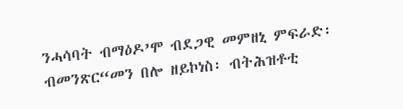ንሓሳባት ብማዕዶ’ሞ ብደጋዊ መምዘኒ ምፍራድ፡ ብመንጽር“መን በሎ ዘይኮነስ፡ ብትሕዝቶቲ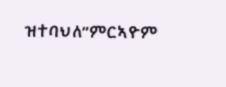ዝተባህለ”ምርኣዮም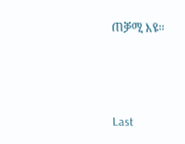ጠቓሚ እዩ።



Last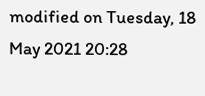modified on Tuesday, 18 May 2021 20:28